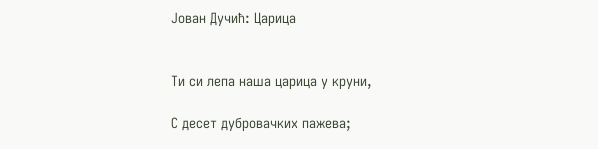Јован Дучић: Царица


Ти си лепа наша царица у круни,

С десет дубровачких пажева;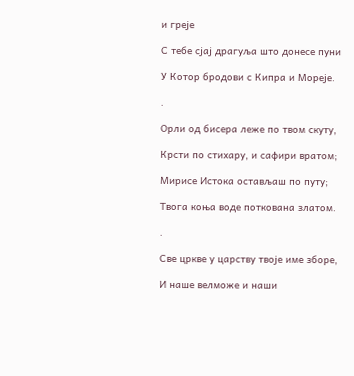и греје

С тебе сјај драгуља што донесе пуни

У Котор бродови с Кипра и Мореје.

.

Орли од бисера леже по твом скуту,

Крсти по стихару, и сафири вратом;

Мирисе Истока остављаш по путу;

Твога коња воде поткована златом.

.

Све цркве у царству твоје име зборе,

И наше велможе и наши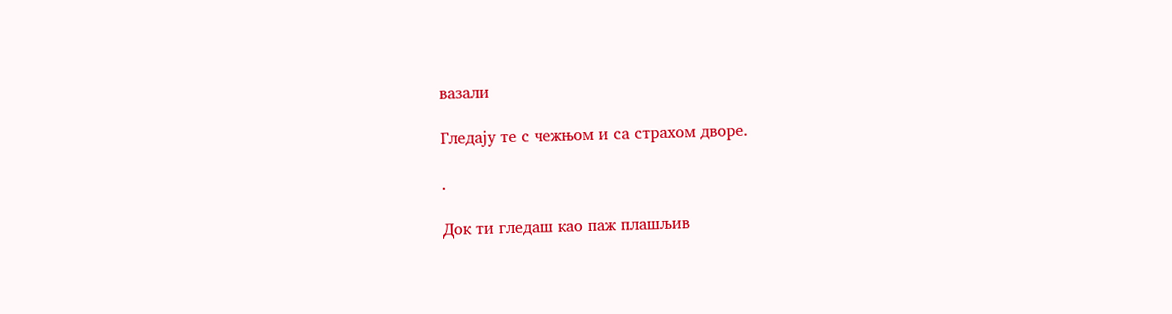вазали

Гледају те с чежњом и са страхом дворе.

.

Док ти гледаш као паж плашљив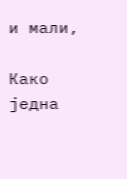и мали,

Како једна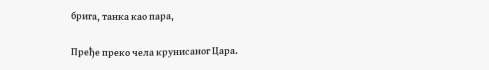брига, танка као пара,

Пређе преко чела крунисаног Цара.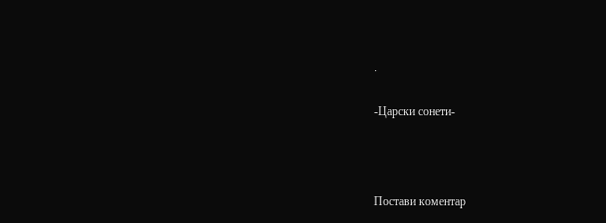.

-Царски сонети-



Постави коментар